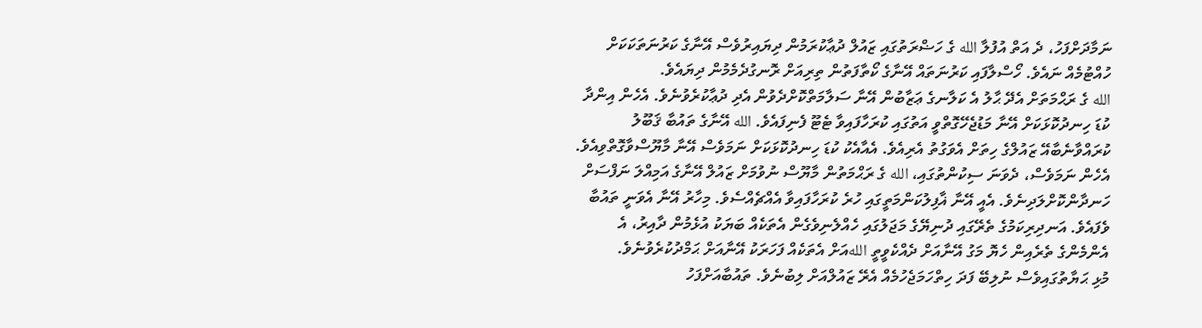ނަމާދަށްފަހު، ދެ އަތް އުފުލާ الله ގެ ހަޟްރަތުގައި ޒައުލް ދުޢާކުރަމުން ދިޔައިރުވެސް އޭނާގެ ކަރުނަތަކަކަށް ހުއްޓުމެއް ނައެވެ. ހޯސްލާފައި ކަރުނަތައް އޭނާގެ ކޯތާފަތުން ތިރިއަށް ރޮނގުދެމެމުން ދިޔައެވެ.
الله ގެ ރަޙްމަތަށް އެދޭ ޙާލު އެ ކަލާނގެ ޢަޒާބުން އޭނާ ސަލާމަތްކޮށްދެވުން އެދި ދުޢާކުރެވުނެވެ. އެހެން އިންދާ ކުޑަ ހިނދުކޮޅަކަށް އޭނާ މަޑުޖެހޭގޮތްވީ އަތުގައި ކުރަހާފައިވާ ޓެޓޫ ފެނިފައެވެ. الله އޭނާގެ ތައުބާ ޤަބޫލު ކުރައްވާނެބާއޭ ޒައުލްގެ ހިތަށް އެވަގުތު އެރިއެވެ. އެއާއެކު ކުޑަ ހިނދުކޮޅަކަށް ނަމަވެސް އޭނާ މާޔޫސްވާގޮތްވިއެވެ. އެހެން ނަމަވެސް، ދެވަނަ ސިކުންތުގައި، الله ގެ ރަޙްމަތުން މާޔޫސް ނުވުމަށް ޒައުލް އޭނާގެ އަމިއްލަ ނަފްސަށް ހަނދާންކޮށްލަދިނެވެ. އެއީ އޭނާ ޣާފިލުކަންމަތީގައި ހުރެ ކުރަހާފައިވާ އެއްޗެއްސެވެ. މިހާރު އޭނާ އެވަނީ ތައުބާ ވެފައެވެ. އަނދިރިކަމުގެ ތެރޭގައި ދުނިޔޭގެ މަޖަލުގައި ހެއްލެނިވެގެން އެތަކެއް ބަޔަކު އުޅެމުން ދާއިރު، އެ އެންމެންގެ ތެރެއިން ހެޔޮ މަގު އޭނާއަށް ދެއްކެވީތީ اللهއަށް އެތަކެއް ފަހަރަކު އޭނާއަށް ޙަމްދުކުރެވުނެވެ.
މުޅި ޙަޔާތުގައިވެސް ނުލިބޭ ފަދަ ހިތްހަމަޖެހުމެއް އެރޭ ޒައުލްއަށް ލިބުނެވެ. ތައުބާއަށްފަހު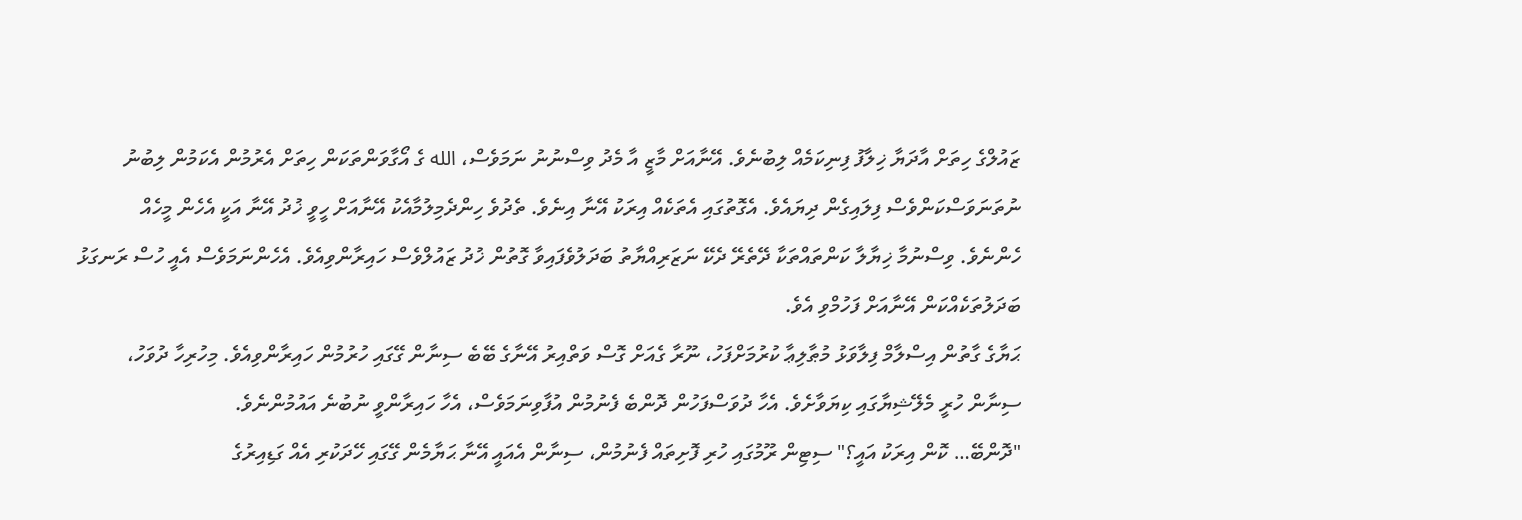ޒައުލްގެ ހިތަށް އާދަޔާ ޚިލާފު ފިނިކަމެއް ލިބުނެވެ. އޭނާއަށް މާޒީ އާ މެދު ވިސްނުނު ނަމަވެސް، الله ގެ އޯގާވަންތަކަން ހިތަށް އެރުމުން އެކަމުން ލިބުނު ނުތަނަވަސްކަންވެސް ފިލައިގެން ދިޔައެވެ. އެގޮތުގައި އެތަކެއް އިރަކު އޭނާ އިނެވެ. ތެދުވެ ހިންދެމިލުމާއެކު އޭނާއަށް ހީވީ ޚުދު އޭނާ އަކީ އެހެން މީހެއް ހެންނެވެ. ވިސްނުމާ ޚިޔާލާ ކަންތައްތަކާ ދޭތެރޭ ދެކޭ ނަޒަރިއްޔާތު ބަދަލުވެފައިވާ ގޮތުން ޚުދު ޒައުލްވެސް ހައިރާންވިއެވެ. އެހެންނަމަވެސް އެއީ ހުސް ރަނގަޅު ބަދަލުތަކެއްކަން އޭނާއަށް ފަހުމްވި އެވެ.
ޙަޔާގެ ގާތުން އިސްލާމް ފިލާވަޅު މުޠާލިޢާ ކުރުމަށްފަހު، ނޫރާ ގެއަށް ގޮސް ވަތްއިރު އޭނާގެ ބޭބެ ސިނާން ގޭގައި ހުރުމުން ހައިރާންވިއެވެ. މިހުރިހާ ދުވަހު، ސިނާން ހުރީ މެލޭޝިޔާގައި ކިޔަވާށެވެ. އެހާ ދުވަސްފަހުން ދޮންބެ ފެނުމުން އުފާވިނަމަވެސް، އެހާ ހައިރާންވީ ނުބުނެ އައުމުންނެވެ.
"ދޮންބޭ… ކޮން އިރަކު އައީ؟" ސިޓިން ރޫމުގައި ހުރި ފޮށިތައް ފެނުމުން، ސިނާން އެއައީ އޭނާ ޙަޔާމެން ގޭގައި ހޭދަކުރި އެއް ގަޑިއިރުގެ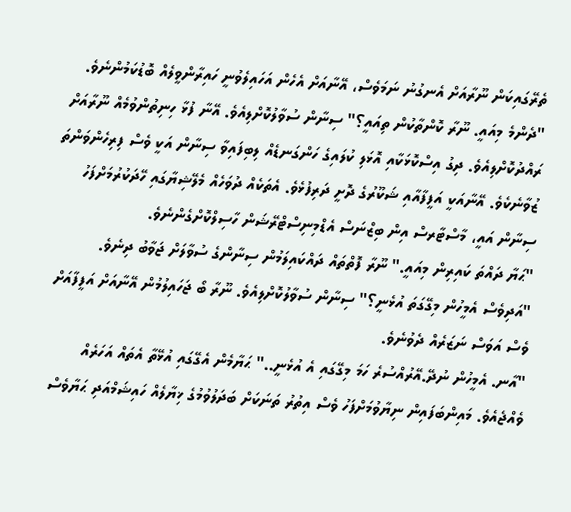ތެރޭގައިކަން ނޫރާއަށް އެނގުނު ނަމަވެސް، އޭނާއަށް އެހެން އަހައިލެވުނީ ހައިރާންވީލެއް ބޮޑުކަމުންނެވެ.
"ދެންމެ މިއައީ. ނޫރާ ކޮންތާކުން ތިއައީ؟" ސިނާން ސުވާލުކޮށްލިއެވެ. އޭނާ ފުޅާ ހިނިތުންވުމެއް ނޫރާއަށް ރައްދުކޮށްލިއެވެ. ދިގު އިސްކޮޅަކާއި އޮޅަލި ކުލައިގެ ހަންގަނޑެއް ލިބިފައިވާ ސިނާން އަކީ ވެސް ފިރިހެންވަންތަ ޒުވާނެކެވެ. އޭނާއަކީ އަފީފާއާއި ޝަކޫރުގެ ދޮށީ ދަރިފުޅެވެ. އެތަކެއް ދުވަހެއް މެލޭޝިޔާގައި ހޭދަކުރުމަށްފަހު ސިނާން އައީ، މާސްޓާރސް އިން ބިޒްނަސް އެޑްމިނިސްޓްރޭޝަން ހާސިލްކޮށްގެންނެވެ.
"ޙަޔާ ދައްތަ ކައިރިން މިއައީ." ނޫރާ ފޮތްތައް ދައްކައިލަމުން ސިނާންގެ ސުވާލަށް ޖަވާބު ދިނެވެ.
"އަދިވެސް އެމީހުން މިގޭގަތަ އުޅެނީ؟" ސިނާން ސުވާލުކޮށްލިއެވެ. ނޫރާ ބޯ ޖަހައިލުމުން އޭނާއަށް އަފީފާއަށް ވެސް އަވަސް ނަޒަރެއް ދެވުނެވެ.
"އާނ. އެމީހުން ނުދޭ.އޭރުއްސުރެ ހަމަ މިގޭގައި އެ އުޅެނީ.." ޙަޔާމެން އެގޭގައި އުޅޭތާ އެތައް އަހަރެއް ވެއްޖެއެވެ. މައިންބަފައިން ނިޔާވުމަށްފަހު ވެސް އިތުރު ތަނަކަށް ބަދަލުވުމުގެ ޚިޔާލެއް ހައިޝަމްއަދި ޙަޔާވެސް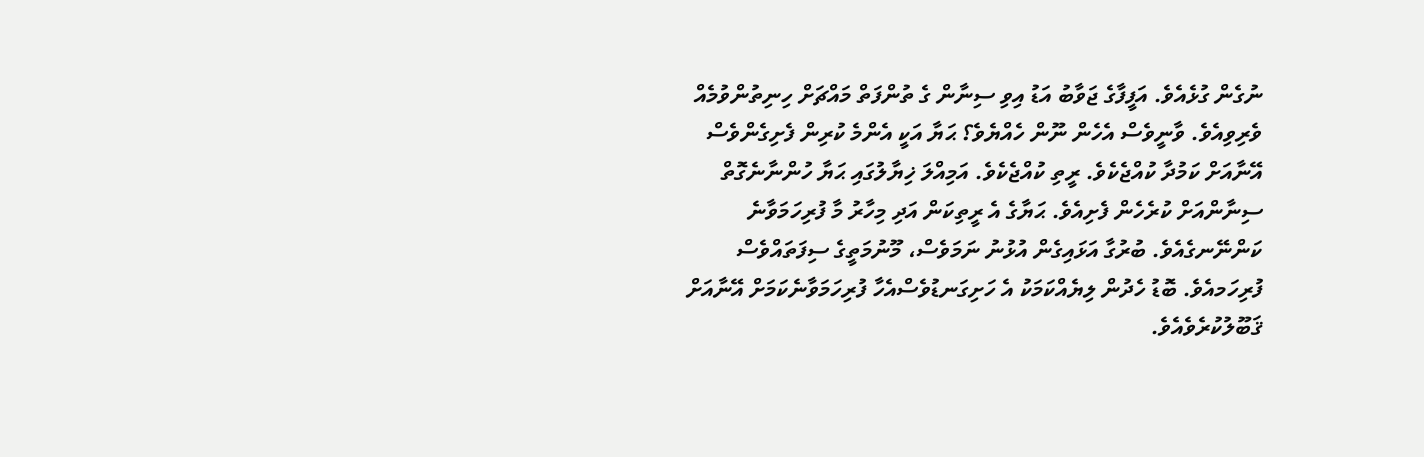ނުގެން ގުޅެއެވެ. އަފީފާގެ ޖަވާބު އަޑު އިވި ސިނާން ގެ ތުންފަތް މައްޗަށް ހިނިތުންވުމެއް ވެރިވިއެވެ. ވާނީވެސް އެހެން ނޫން ހެއްޔެވެ؟ ޙަޔާ އަކީ އެންމެ ކުރިން ފެށިގެންވެސް އޭނާއަށް ކަމުދާ ކުއްޖެކެވެ. ރީތި ކުއްޖެކެވެ. އަމިއްލަ ޚިޔާލުގައި ޙަޔާ ހުންނާނެގޮތް ސިނާންއަށް ކުރެހެން ފެށިއެވެ. ޙަޔާގެ އެ ރީތިކަން އަދި މިހާރު މާ ފުރިހަމަވާނެ ކަންނޭނގެއެވެ. ބުރުގާ އަޅައިގެން އުޅުނު ނަމަވެސް، މޫނުމަތީގެ ސިފަތައްވެސް ފުރިހަމއެވެ. ބޮޑު ހެދުން ލިޔެއްކަމަކު އެ ހަށިގަނޑުވެސްއެހާ ފުރިހަމަވާނެކަމަށް އޭނާއަށް ޤަބޫލުކުރެވެއެވެ.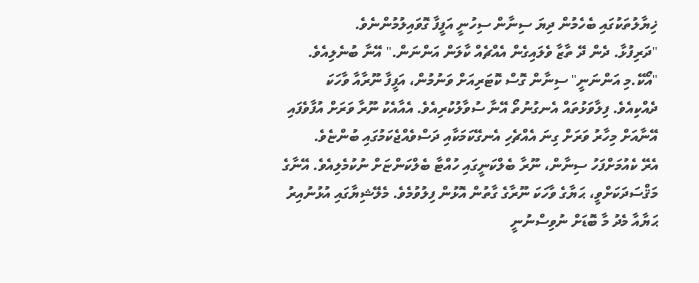ޚިޔާލުތަކުގައި ބެހެމުން ދިޔަ ސިނާން ސިހުނީ އަފީފާ ގޮވައިލުމުންނެވެ.
"ދަރިފުޅާ. ދެން ދޭ ތާޒާ ވެލައިގެން އެއްޗެއް ކާލަން އަންނަން." އޭނާ ބުނެލިއެވެ.
"އޯކޭ.މި އަންނަނީ" ސިނާން ގޮސް ކޮޓަރިއަށް ވަނުމުން، އަފީފާ ނޫރާއާ ވާހަކަ ދެއްކިއެވެ. ފިލާވަޅުތައް އެނގުނުތޯ އޭނާ ސުވާލުކުރިއެވެ. އެއާއެކު ނޫރާ ވަރަށް އުފާވެފައި އޭނާއަށް މިހާރު ވަރަށް ގިނަ އެއްޗެހި އެނގޭކަމަކާއި ދަސްވެއްޖެކަމުގައި ބުންޏެވެ.
އެރޭ ކެއުމަށްފަހު ސިނާން، ނޫރާ ބެލްކަނީގައި ހުއްޓާ ބެލްކަންޏަށް ނުކުމެލިއެވެ. އޭނާގެ މަޤްސަދަކަށްވީ، ޙަޔާގެ ވާހަކަ ނޫރާގެ ގާތުން އޮޅުން ފިލުވުމެވެ. މެލޭޝިޔާގައި އުޅުނުއިރު ޙަޔާއާ މެދު މާ ބޮޑަށް ނުވިސްނުނީ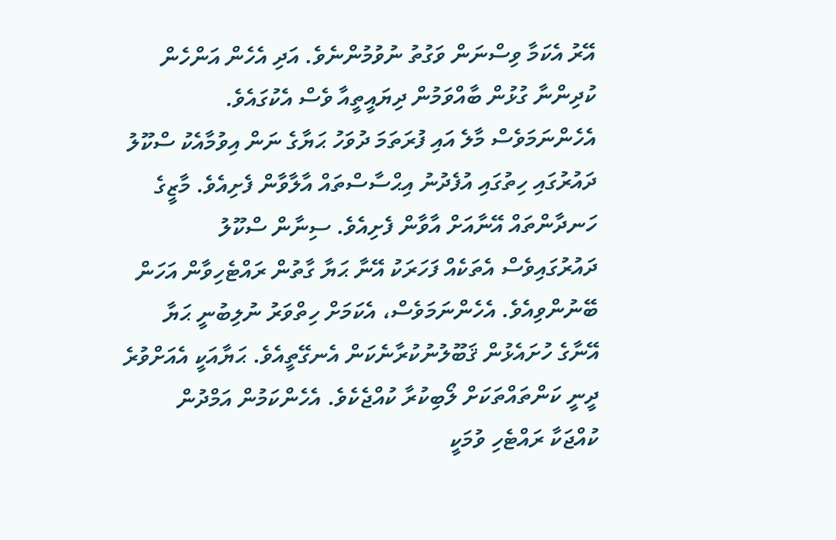އޭރު އެކަމާ ވިސްނަން ވަގުތު ނުވުމުންނެވެ. އަދި އެހެން އަންހެން ކުދިންނާ ގުޅުން ބާއްވަމުން ދިޔައީތީއާ ވެސް އެކުގައެވެ. އެހެންނަމަވެސް މާލެ އައި ފުރަތަމަ ދުވަހު ޙަޔާގެ ނަން އިވުމާއެކު ސްކޫލު ދައުރުގައި ހިތުގައި އުފެދުނު އިޙްސާސްތައް އާލާވާން ފެށިއެވެ. މާޒީގެ ހަނދާންތައް އޭނާއަށް އާވާން ފެށިއެވެ. ސިނާން ސްކޫލު ދައުރުގައިވެސް އެތަކެއް ފަހަރަކު އޭނާ ޙަޔާ ގާތުން ރައްޓެހިވާން އަހަން ބޭނުންވިއެވެ. އެހެންނަމަވެސް، އެކަމަށް ހިތްވަރު ނުލިބުނީ ޙަޔާ އޭނާގެ ހުށައެޅުން ޤަބޫލުނުކުރާނެކަން އެނގޭތީއެވެ. ޙަޔާއަކީ އެއަށްވުރެ ދީނީ ކަންތައްތަކަށް ލޯބިކުރާ ކުއްޖެކެވެ. އެހެންކަމުން އަމްދުން ކުއްޖަކާ ރައްޓެހި ވުމަކީ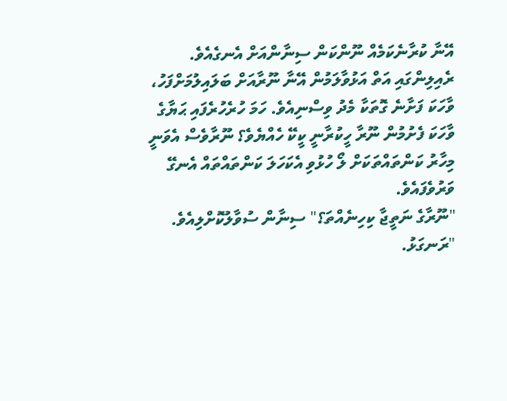އޭނާ ކުރާނެކަމެއް ނޫންކަން ސިނާންއަށް އެނގެއެވެ.
ރެއިލިންގައި އަތް އަޅުވާލަމުން އޭނާ ނޫރާއަށް ބަލައިލުމަށްފަހު، ވާހަކަ ފަށާނެ ގޮތަކާ މެދު ވިސްނިއެވެ. ހަމަ ހުރެހުރެފައި ޙަޔާގެ ވާހަކަ ފެށުމުން ނޫރާ ހީކުރާނީ ކީކޭ ހެއްޔެވެ؟ ނޫރާވެސް އެވަނީ މިހާރު ކަންތައްތަކަށް ލޯ ހުޅުވި އެކަހަލަ ކަންތައްތައް އެނގޭ ވަރުވެފައެވެ.
"ނޫރާގެ ނަތީޖާ ކިހިނެއްތަ؟" ސިނާން ސުވާލުކޮށްލިއެވެ.
"ރަނގަޅު.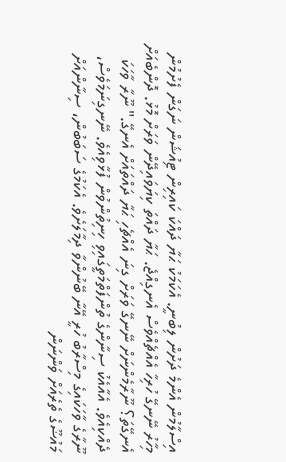އިސްލާމުން އެންމެ ދަށުން ލިބުނީ. އެކަމަކު ޙަޔާ ދައްކަ ކައިރިން ޓިއުޝަން ނަގަން ފެށުމުން މިހާރު ނޭނގޭ ހުރިހާ އެއްޗެއްވެސް އެނގިއްޖެ. ޙަޔާ ދައްތަ ކިޔަވައިދޭން ވަރަށް މޮޅު. ދޮންބެއަށް އެނގޭތަ؟ ނޫރާމެންނަށް ނޭނގޭ ވަރަށް ގިނަ އެއްޗެހި ޙަޔާ ދައްތައަށް އެނގޭ." ނޫރާ ވާހަކަ ދެއްކިއެވެ. އެއާއެކު ސިނާންގެ ތުންފަތްމަތީގައިވި ހިނިތުންވުން ފުޅާވިއެވެ. ނޭނގިނަމަވެސް، ނޫރާގެ ވާހަކައިގެ މިސްރާބު ހުރީ އޭނާ ބޭނުންވާ ދިމާލަށެވެ. އެކަމުގެ ސަބަބުން، ސިނާންއަށް މައުޟޫގެ ތެރެއަށް ވަންނަން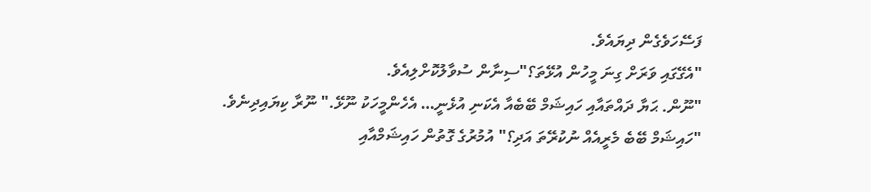ފަސޭހަވެގެން ދިޔައެވެ.
"އެގޭގައި ވަރަށް ގިނަ މީހުން އުޅޭތަ؟"ސިނާން ސުވާލުކޮށްލިއެވެ.
"ނޫން. ޙަޔާ ދައްތައާއި ހައިޝަމް ބޭބެއާ އެކަނި އުޅެނީ… އެހެންމީހަކު ނޫޅޭ." ނޫރާ ކިޔައިދިނެވެ.
"ހައިޝަމް ބޭބެ މެރީއެއް ނުކުރޭތަ އަދި؟" އުމުރުގެ ގޮތުން ހައިޝަމްއާއި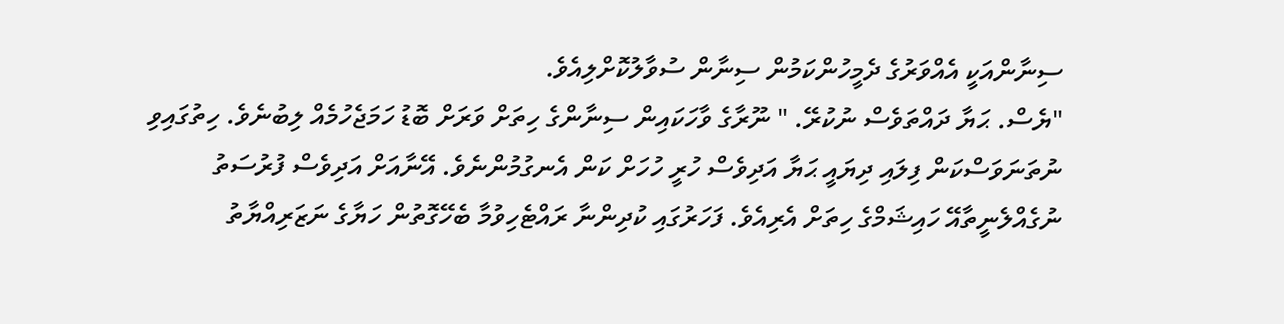ސިނާންއަކީ އެއްވަރުގެ ދެމީހުންކަމުން ސިނާން ސުވާލުކޮށްލިއެވެ.
"ޔެސް. ޙަޔާ ދައްތަވެސް ނުކުރޭ. " ނޫރާގެ ވާހަކައިން ސިނާންގެ ހިތަށް ވަރަށް ބޮޑު ހަމަޖެހުމެއް ލިބުނެވެ. ހިތުގައިވި ނުތަނަވަސްކަން ފިލައި ދިޔައީ ޙަޔާ އަދިވެސް ހުރީ ހުހަށް ކަން އެނގުމުންނެވެ. އޭނާއަށް އަދިވެސް ފުރުސަތު ނުގެއްލެނީތާއޭ ހައިޝަމްގެ ހިތަށް އެރިއެވެ. ފަހަރުގައި ކުދިންނާ ރައްޓެހިވުމާ ބެހޭގޮތުން ހަޔާގެ ނަޒަރިއްޔާތު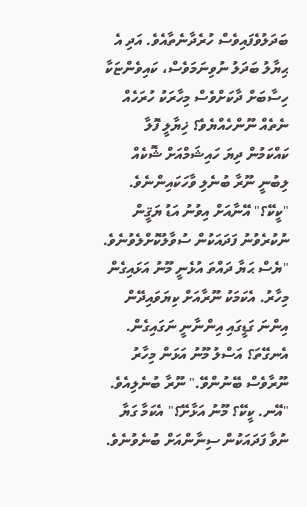ބަދަލުވެފައިވެސް ހުރެދާނެތާއެވެ. އަދި އެ ޙިޔާލު ބަދަލު ނުވިނަމަވެސް، ކައިވެންޏަކާ ހިސާބަށް ދާކަށްވެސް މިހާރަކު ހުރަހެއް ނެތެއް ނޫންހެއްޔެވެ؟ ޚިޔާލީ ފޮލާ ކައްކަމުން ދިޔަ ހައިޝަމްއަށް ޝޮކެއް ލިބުނީ ނޫރާ ބުނެލި ވާހަކައިންނެވެ.
"ކީކޭ؟" އޭނާއަށް އިވުނު އަޑު ޔަޤީން ނުކުރެވުނު ފަދައަކުން ސުވާލުކޮށްލެވުނެވެ.
"ޔެސް ޙަޔާ ދައްތަ އުޅެނީ މޫނު އަޅައިގެން މިހާރު. އެކަމަކު ނޫރާއަށް ކިޔަވައިދޭން އިންނަ ގަޑީގައި އިންނާނީ ނަގައިގެން. އެނގޭތަ؟ އަސްލު މޫނު އަޅަން މިހާރު ނޫރާވެސް ބޭނުންވޭ." ނޫރާ ބުނެލިއެވެ.
"އޭނ. ކީކޭ؟ މޫނު އަޅާށޭ؟" އެކަމާ ގަޔާ ނުވާ ފަދައަކުން ސިނާންއަށް ބުނެވުނެވެ.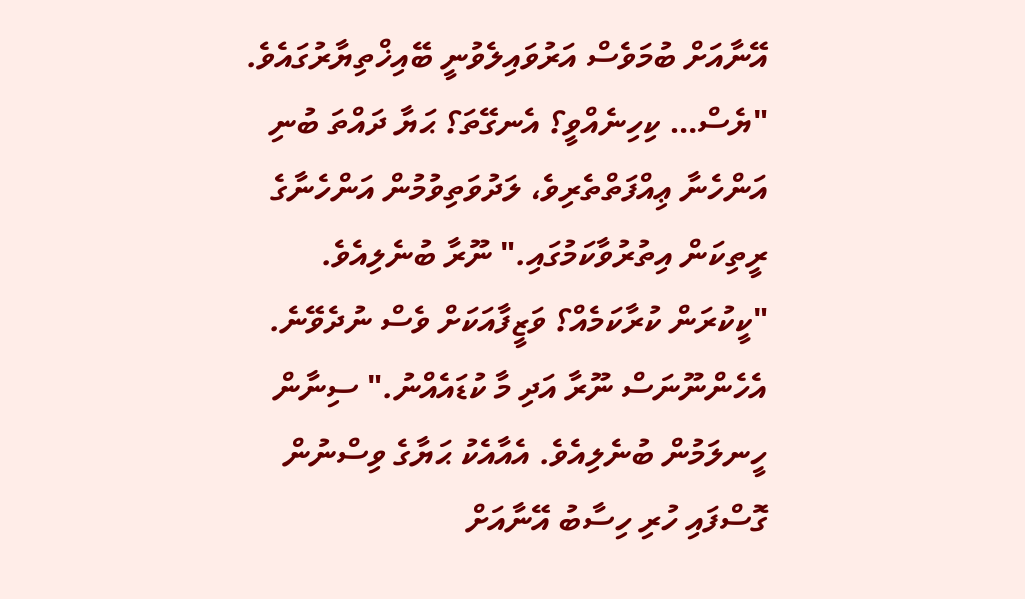އޭނާއަށް ބުމަވެސް އަރުވައިލެވުނީ ބޭއިޚްތިޔާރުގައެވެ.
"ޔެސް… ކިހިނެއްވީ؟ އެނގޭތަ؟ ޙަޔާ ދައްތަ ބުނި އަންހެނާ ޢިއްފަތްތެރިވެ، ލަދުވަތިވުމުން އަންހެނާގެ ރީތިކަން އިތުރުވާކަމުގައި." ނޫރާ ބުނެލިއެވެ.
"ކީކުރަން ކުރާކަމެއް؟ ވަޒީފާއަކަށް ވެސް ނުދެވޭނެ. އެހެންނޫނަސް ނޫރާ އަދި މާ ކުޑައެއްނު." ސިނާން ހީނލަމުން ބުނެލިއެވެ. އެއާއެކު ޙަޔާގެ ވިސްނުން ގޮސްފައި ހުރި ހިސާބު އޭނާއަށް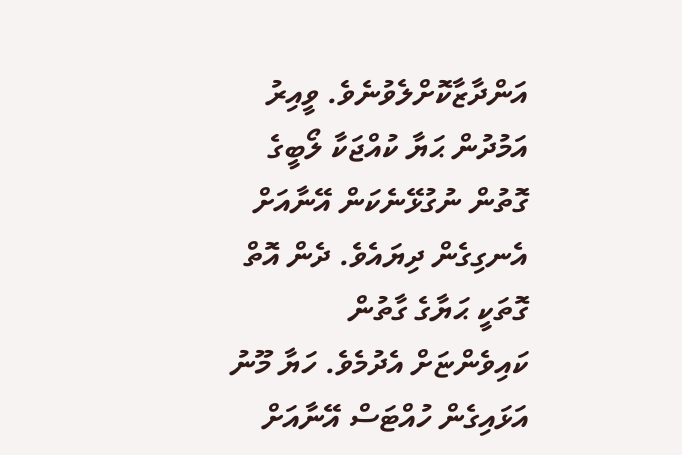އަންދާޒާކޮށްލެވުނެވެ. ވީއިރު އަމުދުން ޙަޔާ ކުއްޖަކާ ލޯބީގެ ގޮތުން ނުގުޅޭނެކަން އޭނާއަށް އެނގިގެން ދިޔައެވެ. ދެން އޮތް ގޮތަކީ ޙަޔާގެ ގާތުން ކައިވެންޏަށް އެދުމެވެ. ހަޔާ މޫނު އަޅައިގެން ހުއްޓަސް އޭނާއަށް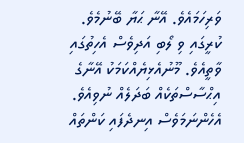ވަރިހަމައެވެ. އޭނާ ޙަޔާ ބޭނުމެވެ. ކުރީގައި ވި ލޯބި އަދިވެސް އެހިތުގައި ވާތީއެވެ. މޫނުއެޅިޔެއްކަމަކު އޭނާގެ އިޙްސާސްތަކެއް ބަދަލެއް ނުވިއެވެ. އެހެންނަމަވެސް އިނދެފައި ކަންތައް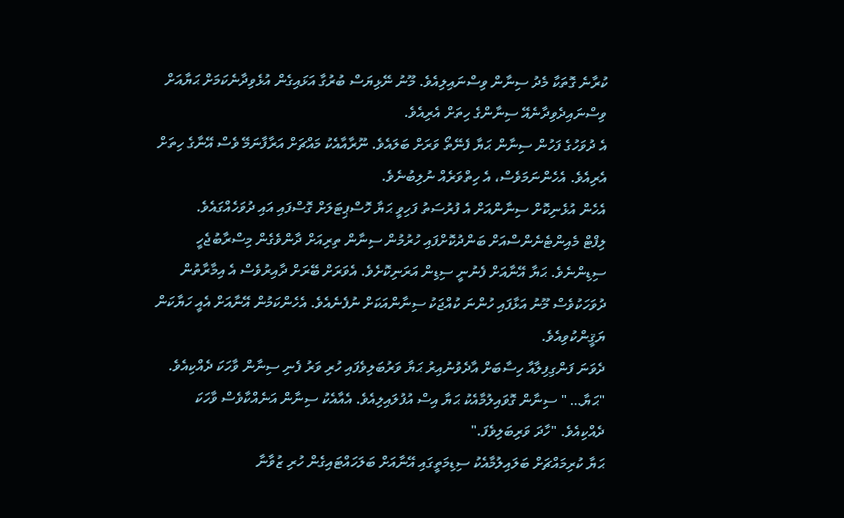ކުރާނެ ގޮތަކާ މެދު ސިނާން ވިސްނައިލިއެވެ. މޫނު ނޭޅިޔަސް ބުރުގާ އަޅައިގެން އުޅެވިދާނެކަމަށް ޙަޔާއަށް ވިސްނައިދެވިދާނެއޭ ސިނާންގެ ހިތަށް އެރިއެވެ.
އެ ދުވަހުގެ ފަހުން ސިނާން ޙަޔާ ފެނޭތޯ ވަރަށް ބަލައެވެ. ނޫރާއާއެކު މައްޗަށް އަރާފާނަމޭ ވެސް އޭނާގެ ހިތަށް އެރިއެވެ. އެހެންނަމަވެސް، އެ ހިތްވަރެއް ނުލިބުނެވެ.
އެހެން އުޅެނިކޮށް ސިނާންއަށް އެ ފުރުސަތު ފަހިވީ ޙަޔާ ހޮސްޕިޓަލަށް ގޮސްފައި އައި ދުވަހެއްގައެވެ.
ލިފްޓް މެއިންޓެނެންސްއަށް ބަންދުކޮށްފައި ހުރުމުން ސިނާން ތިރިއަށް ދާންވެގެން މިސްރާބުޖެހީ ސިޑިންނެވެ. ޙަޔާ އޭނާއަށް ފެނުނީ ސިޑިން އަރަނިކޮށެވެ. އެވަރަށް ބޭރަށް ދާއިރުވެސް އެ އިމާރާތުން ދުވަހަކުވެސް މޫނު އަޅާފައި ހުންނަ ކުއްޖަކު ސިނާންއަކަށް ނުފެނެއެވެ. އެހެންކަމުން އޭނާއަށް އެއީ ހަޔާކަން ޔަޤީންކުވިއެވެ.
ދެވަނަ ފަންގިފިލާއާ ހިސާބަށް އާދެވުނުއިރު ޙަޔާ ވަރުބަލިވެފައި ހުރި ވަރު ފެނި ސިނާން ވާހަކަ ދެއްކިއެވެ.
"ޙަޔާ… " ސިނާން ގޮވައިލުމާއެކު ޙަޔާ އިސް އުފުލައިލިއެވެ. އެއާއެކު ސިނާން އަނެއްކާވެސް ވާހަކަ ދެއްކިއެވެ. "ހާދަ ވަރިބަލިވެފަ."
ޙަޔާ ކުރިމައްޗަށް ބަލައިލުމާއެކު ސިޑިމަތީގައި އޭނާއަށް ބަލަހައްޓައިގެން ހުރި ޒުވާނާ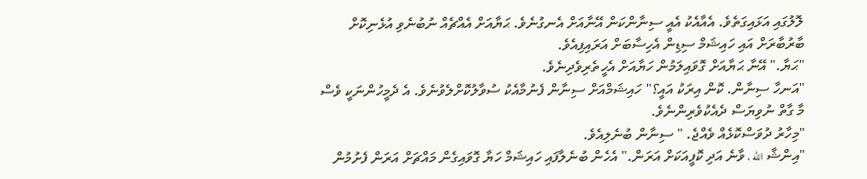ލޮލުގައި އަޅައިގަތެވެ. އެއާއެކު އެއީ ސިނާންކަން އޭނާއަށް އެނގުނެވެ. ޙަޔާއަށް އެއްޗެއް ނުބުނެވި އުޅެނިކޮށް ބާރުބާރަށް އައި ހައިޝަމް ސިޑިން އެހިސާބަށް އަރައިފިއެވެ.
"ޙަޔާ." އޭނާ ޙަޔާއަށް ގޮވައިލަމުން ހަޔާއަށް އެހީތެރިވެދިނެވެ.
"އަނހާ ސިނާން. ކޮން އިރަކު އައީ؟" ހައިޝަމްއަށް ސިނާން ފެނުމާއެކު ސުވާލުކޮށްލެވުނެވެ. އެ ދެމީހުންނަކީ ވެސް މާ ގާތް ނުވިޔަސް ދެއެކުވެރިންނެވެ.
"މިހާރު ދުވަސްކޮޅެއް ވެއްޖެ. " ސިނާން ބުނެލިއެވެ.
"އިންޝާ الله ، ވާނެ އަދި ކޮފީއަކަށް އަރަން." އެހެން ބުނެލާފައި ހައިޝަމް ހަޔާ ގޮވައިގެން މައްޗަށް އަރަން ފެށުމުން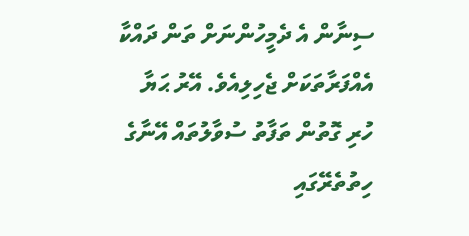ސިނާން އެ ދެމީހުންނަށް ތަން ދައްކާ އެއްފަރާތަކަށް ޖެހިލިއެވެ. އޭރު ޙަޔާ ހުރި ގޮތުން ތަފާތު ސުވާލުތައް އޭނާގެ ހިތުތެރޭގައި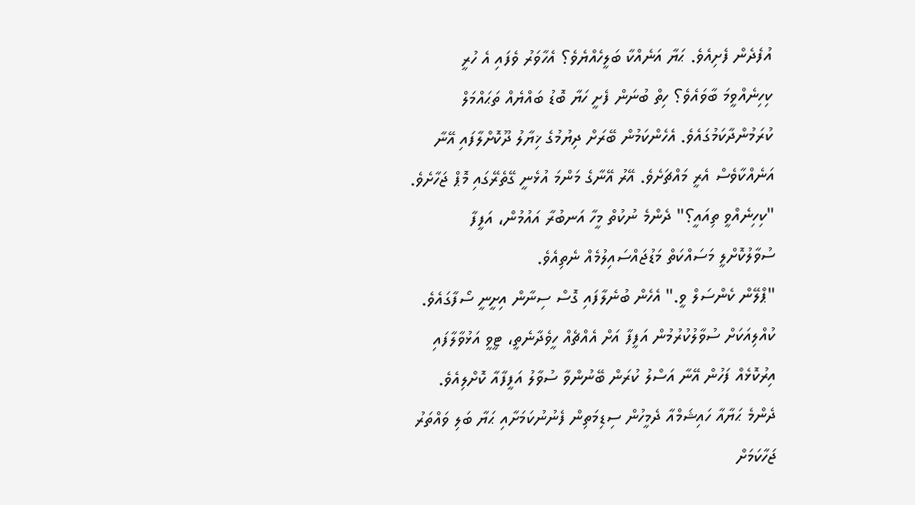އުފެދެން ފެށިއެވެ. ޙަޔާ އަނެއްކާ ބަލީހެއްޔެވެ؟ އެހާވަރު ވެފައި އެ ހުރީ ކިހިނެއްވީމަ ބާވައެވެ؟ ހިތް ބުނަން ފެށީ ހަޔާ ބޮޑު ބައްޔެއް ތަޙައްމަލް ކުރަމުންދާކަމުގައެވެ. އެހެންކަމުން ބޭރަށް ދިޔުމުގެ ޚިޔާލު ދޫކޮށްލާފައި އޭނާ އަނެއްކާވެސް އެރީ މައްޗަށެވެ. އޭރު އޭނާގެ މަންމަ އުޅެނީ ގޭތެރޭގައި މޮޕް ޖަހާށެވެ.
"ކިހިނެއްވީ ތިއައީ؟" ދެންމެ ނުކުތް މީހާ އަނބުރާ އައުމުން، އަފީފާ ސުވާލުކޮށްލީ މަސައްކަތް މަޑުޖައްސައިލުމެއް ނެތިއެވެ.
"ޕްލޭން ކެންސަލް ވީ." އެހެން ބުނެލާފައި ގޮސް ސިނާން އިށީނީ ސޯފާގައެވެ. ކުއްލިއަކަށް ސުވާލުކުރުމުން އަފީފާ އަށް އެއްޗެއް ހީވެދާނެތީ، ޓީވީ އަޅުވާލާފައި އިރުކޮޅެއް ފަހުން އޭނާ އަސްލު ކުރަން ބޭނުންވާ ސުވާލު އަފީފާއާ ކޮށްލިއެވެ. ދެންމެ ޙަޔާއާ ހައިޝަމްއާ ދެމީހުން ސިޑިމަތިން ފެނުނުކަމަށާއި ޙަޔާ ބަލި ވައްތަރު ޖަހާކަމަށް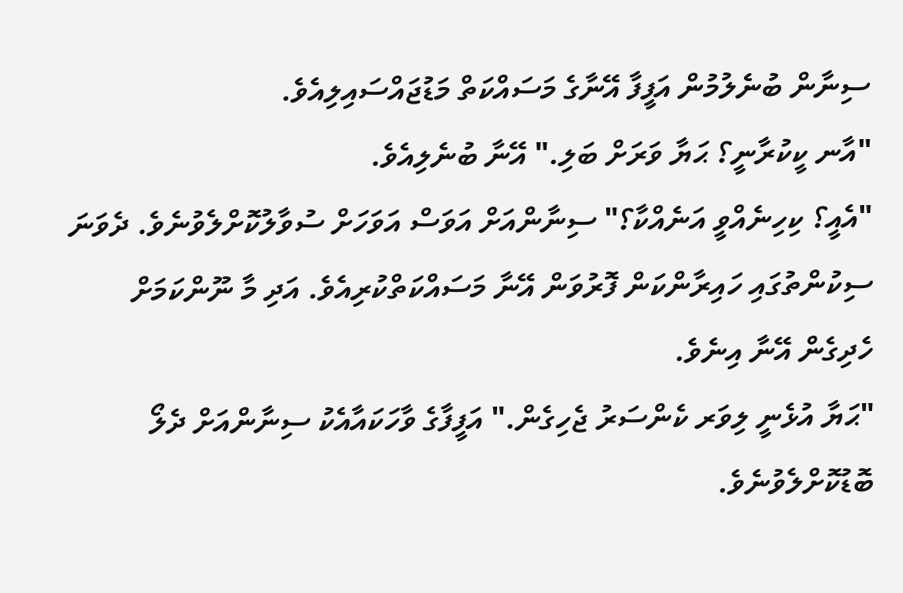ސިނާން ބުނެލުމުން އަފީފާ އޭނާގެ މަސައްކަތް މަޑުޖައްސައިލިއެވެ.
"އާނ ކީކުރާނީ؟ ޙަޔާ ވަރަށް ބަލި." އޭނާ ބުނެލިއެވެ.
"އެއީ؟ ކިހިނެއްވީ އަނެއްކާ؟" ސިނާންއަށް އަވަސް އަވަހަށް ސުވާލުކޮށްލެވުނެވެ. ދެވަނަ ސިކުންތުގައި ހައިރާންކަން ފޮރުވަން އޭނާ މަސައްކަތްކުރިއެވެ. އަދި މާ ނޫންކަމަށް ހެދިގެން އޭނާ އިނެވެ.
"ޙަޔާ އުޅެނީ ލިވަރ ކެންސަރު ޖެހިގެން." އަފީފާގެ ވާހަކައާއެކު ސިނާންއަށް ދެލޯ ބޮޑުކޮށްލެވުނެވެ.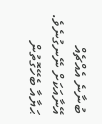ބުނާނެ އެއްޗެއް އޭނާއަކަށް ނޭނގުނެވެ. ޙަޔާއާ ބެހޭގޮތުން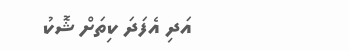އަދި އެފަދަ ކިތަށް ޝޮކު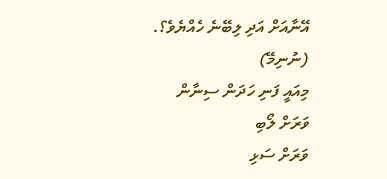އޭނާއަށް އަދި ލިބޭނެ ހެއްޔެވެ؟.
(ނުނިމޭ)
މިއައީ ފަނި ހަދަން ސިނާން
ވަރަށް ލޯބި
ވަރަށް ސަޅި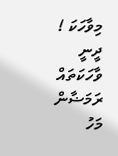މިވާހަކަ ! ދީނީ ވާހަކަތައް ރަމަޟާން މަހު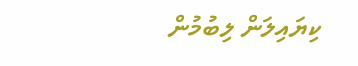ކިޔައިލަން ލިބުމުން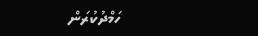ހަމްދުކުރަން